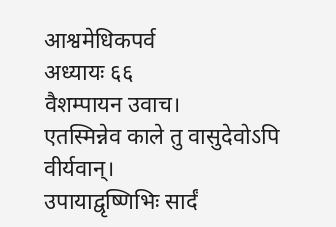आश्वमेधिकपर्व
अध्यायः ६६
वैशम्पायन उवाच।
एतस्मिन्नेव काले तु वासुदेवोऽपि वीर्यवान्।
उपायाद्वृष्णिभिः सार्दं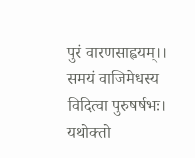पुरं वारणसाह्वयम्।।
समयं वाजिमेधस्य विदित्वा पुरुषर्षभः।
यथोक्तो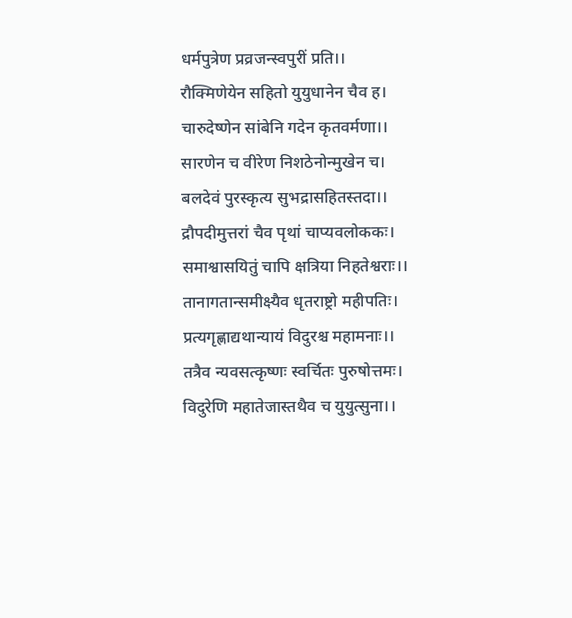धर्मपुत्रेण प्रव्रजन्स्वपुरीं प्रति।।
रौक्मिणेयेन सहितो युयुधानेन चैव ह।
चारुदेष्णेन सांबेनि गदेन कृतवर्मणा।।
सारणेन च वीरेण निशठेनोन्मुखेन च।
बलदेवं पुरस्कृत्य सुभद्रासहितस्तदा।।
द्रौपदीमुत्तरां चैव पृथां चाप्यवलोककः।
समाश्वासयितुं चापि क्षत्रिया निहतेश्वराः।।
तानागतान्समीक्ष्यैव धृतराष्ट्रो महीपतिः।
प्रत्यगृह्णाद्यथान्यायं विदुरश्च महामनाः।।
तत्रैव न्यवसत्कृष्णः स्वर्चितः पुरुषोत्तमः।
विदुरेणि महातेजास्तथैव च युयुत्सुना।।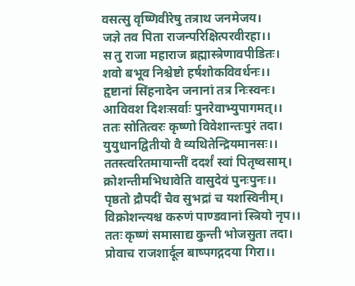वसत्सु वृष्णिवीरेषु तत्राथ जनमेजय।
जज्ञे तव पिता राजन्परिक्षित्परवीरहा।।
स तु राजा महाराज ब्रह्मास्त्रेणावपीडितः।
शवो बभूव निश्चेष्टो हर्षशोकविवर्धनः।।
हृष्टानां सिंहनादेन जनानां तत्र निःस्वनः।
आविवश दिशःसर्वाः पुनरेवाभ्युपागमत्।।
ततः सोतित्वरः कृष्णो विवेशान्तःपुरं तदा।
युयुधानद्वितीयो वै व्यथितेन्द्रियमानसः।।
ततस्त्वरितमायान्तीं ददर्शं स्वां पितृष्वसाम्।
क्रोशन्तीमभिधावेति वासुदेवं पुनःपुनः।।
पृष्ठतो द्रौपदीं चैव सुभद्रां च यशस्विनीम्।
विक्रोशन्त्यश्च करुणं पाण्डवानां स्त्रियो नृप।।
ततः कृष्णं समासाद्य कुन्ती भोजसुता तदा।
प्रोवाच राजशार्दूल बाष्पगद्गदया गिरा।।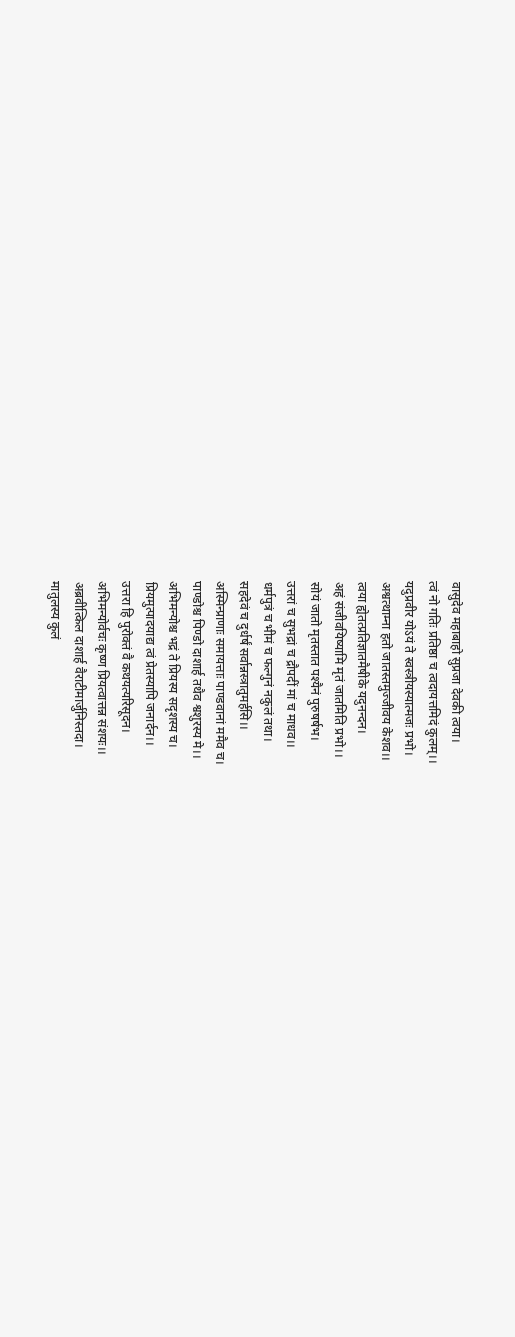वासुदेव महाबाहो सुप्रजा देवकी त्वया।
त्वं नो गतिः प्रतिष्ठा च त्वदायत्तमिदं कुलम्।।
यदुप्रवीर योऽयं ते स्वस्त्रीयस्यात्मजः प्रभो।
अश्वत्थाम्ना हतो जातस्तमुज्जीवय केशव।।
त्वया ह्येतत्प्रतिज्ञातमैषीके यदुनन्दन।
अहं संजीवयिष्यामि मृतं जातमिति प्रभो।।
सोयं जातो मृतस्तात पश्यैनं पुरुषर्षभ।
उत्तरां च सुभद्रां च द्रौपदीं मां च माधव।।
धर्मपुत्रं च भीमं च फल्गुनं नकुलं तथा।
सहदेवं च दुर्धर्षं सर्वान्नस्त्रातुमर्हसि।।
अस्मिन्प्राणाः समायत्ताः पाण्डवानां ममैव च।
पाण्डोश्च पिण्डो दाशार्ह तथैव श्वशुरस्य मे।।
अभिमन्योश्च भद्रं ते प्रियस्य सदृशस्य च।
प्रियमुत्पादयाद्य त्वं प्रेतस्यापि जनार्दन।।
उत्तरा हि पुरोक्तं वै कथयत्यरिसूदन।
अभिमन्योर्वचः कृष्ण प्रियत्वात्तन्न संशयः।।
अब्रवीत्किल दाशार्ह वैराटीमार्जुनिस्तदा।
मातुलस्य कुलं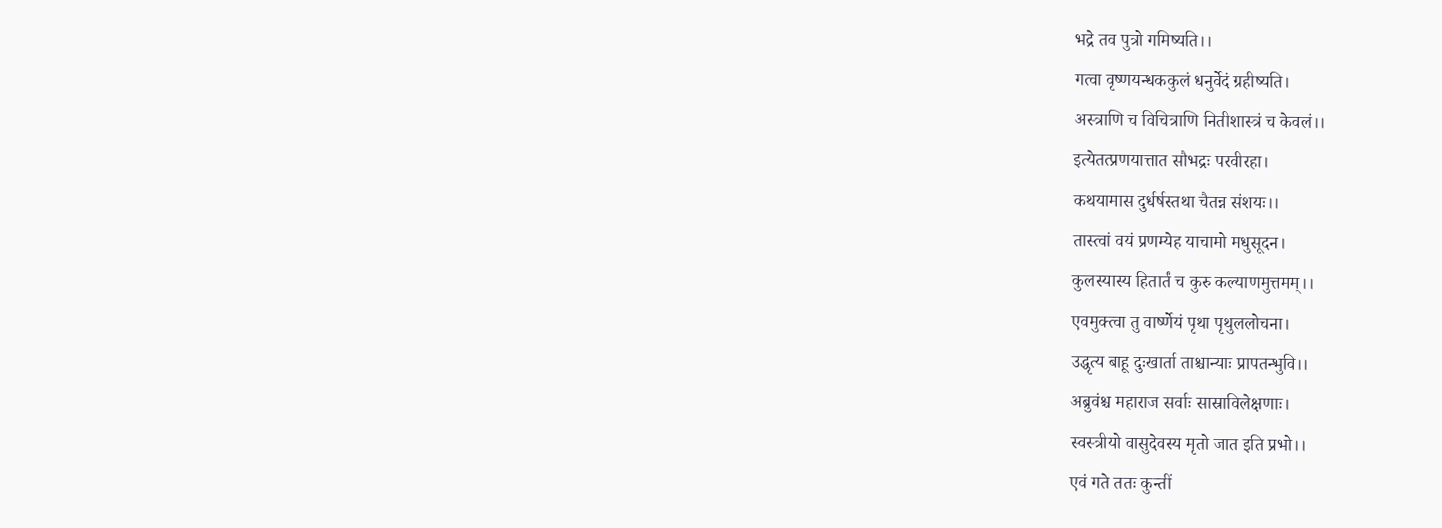भद्रे तव पुत्रो गमिष्यति।।
गत्वा वृष्णयन्धककुलं धनुर्वेदं ग्रहीष्यति।
अस्त्राणि च विचित्राणि नितीशास्त्रं च केवलं।।
इत्येतत्प्रणयात्तात सौभद्रः परवीरहा।
कथयामास दुर्धर्षस्तथा चैतन्न संशयः।।
तास्त्वां वयं प्रणम्येह याचामो मधुसूदन।
कुलस्यास्य हितार्तं च कुरु कल्याणमुत्तमम्।।
एवमुक्त्वा तु वार्ष्णेयं पृथा पृथुललोचना।
उद्धृत्य बाहू दुःखार्ता ताश्चान्याः प्रापतन्भुवि।।
अब्रुवंश्च महाराज सर्वाः सास्राविलेक्षणाः।
स्वस्त्रीयो वासुदेवस्य मृतो जात इति प्रभो।।
एवं गते ततः कुन्तीं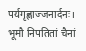पर्यगृह्णाज्जनार्दनः।
भूमौ निपतितां चैनां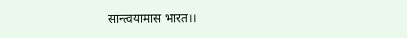सान्त्वयामास भारत।।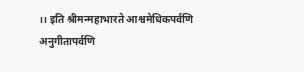।। इति श्रीमन्महाभारते आश्वमेधिकपर्वणि
अनुगीतापर्वणि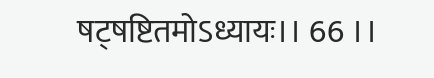षट्षष्टितमोऽध्यायः।। 66 ।।